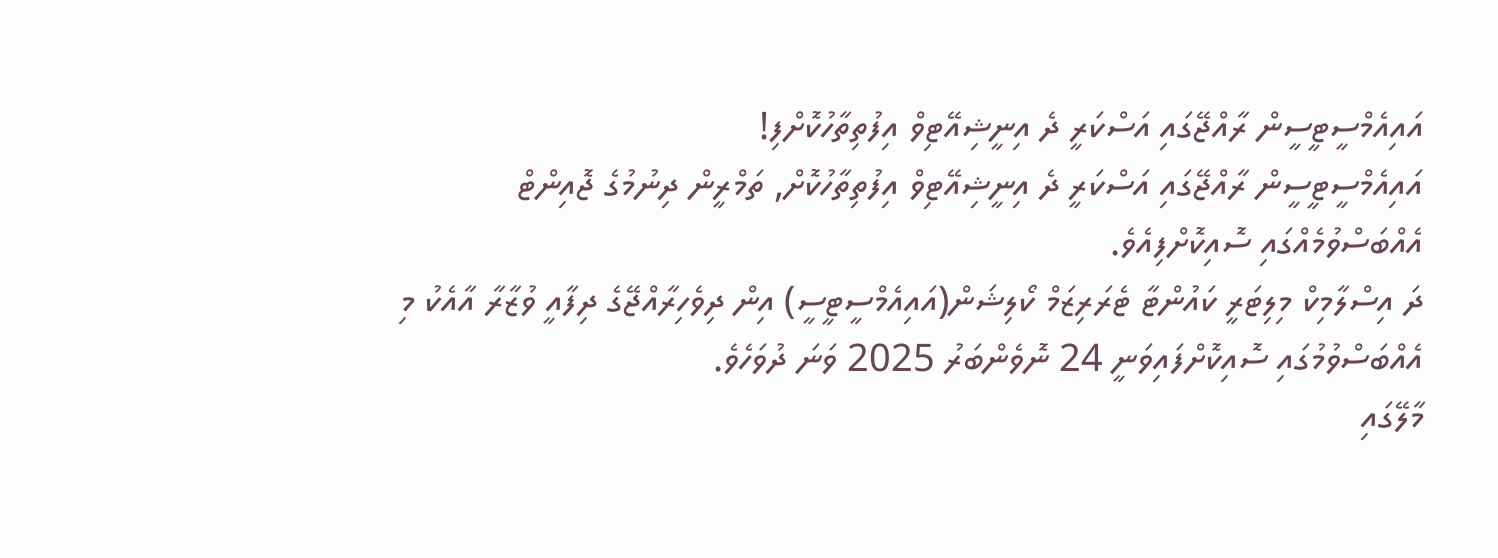އައިއެމްސީޓީސީން ރާއްޖޭގައި އަސްކަރީ ދެ އިނީޝިއޭޓިވް އިފުތިތާހުކޮށްފި!
އައިއެމްސީޓީސީން ރާއްޖޭގައި އަސްކަރީ ދެ އިނީޝިއޭޓިވް އިފުތިތާހުކޮށް, ތަމްރީން ދިނުމުގެ ޖޮއިންޓް އެއްބަސްވުމެއްގައި ސޮއިކޮށްފިއެވެ.
ދަ އިސްލާމިކް މިލިޓަރީ ކައުންޓާ ޓެރަރިޒަމް ކޯލިޝަން(އައިއެމްސީޓީސީ) އިން ދިވެހިރާއްޖޭގެ ދިފާއީ ވުޒާރާ އާއެކު މި އެއްބަސްވުމުގައި ސޮއިކޮށްފައިވަނީ 24 ނޮވެންބަރު 2025 ވަނަ ދުވަހެވެ.
މާލޭގައި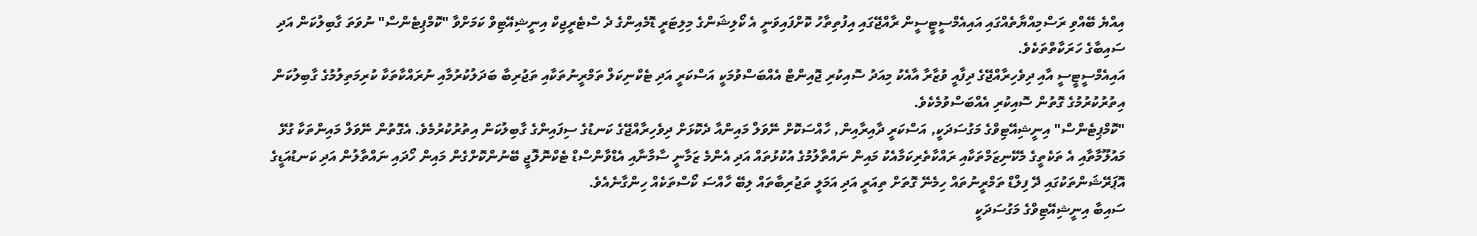އިއްޔެ ބޭއްވި ރަސްމިއްޔާތެއްގައި އައިއެމްސީޓީސީން ރާއްޖޭގައި އިފުތިތާހު ކޮށްފައިވަނީ އެ ކޯލިޝަންގެ މިލިޓަރީ ޑޮމެއިންގެ ދެ ސްޓެރީޖިކް އިނީޝިއޭޓިވް ކަމަށްވާ "ކޮމްޕިޓެންސް" ނުވަތަ ގާބިލުކަން އަދި ސައިބާގެ ހަރަކާތްތަކެވެ.
އައިއެމްސީޓީސީ އާއި ދިވެހިރާއްޖޭގެ ދިފާއީ ވުޒާރާ އާއެކު މިއަދު ސޮއިކުރި ޖޮއިންޓް އެއްބަސްވުމަކީ އަސްކަރީ އަދި ޓެކްނިކަލް ތަމްރީނުތަކާއި ތަޖުރިބާ ބަދަލުކުރުމާއި ނުރައްކާތަކާ ކުރިމަތިލުމުގެ ގާބިލުކަން އިތުރުކުރުމުގެ ގޮތުން ސޮއިކުރި އެއްބަސްވުމެކެވެ.
"ކޮމްޕިޓެންސް" އިނީޝިއޭޓިވްގެ މަގުސަދަކީ, އަސްކަރީ ދާއިރާއިން, ހާއްސަކޮށް ނޭވަލް މައިންއާ ދެކޮޅަށް ދިވެހިރާއްޖޭގެ ކަނޑުގެ ސިފައިންގެ ގާބިލުކަން އިތުރުކުރުމެވެ. އެގޮތުން ނޭވަލް މައިންތަކާ ގުޅޭ މައުލޫމާތާއި އެ ތަކެތީގެ މެކޭނިޒަމްތަކާއި ރައްކާތެރިކަމާއެކު މައިން ނައްތާލުމުގެ އުކުޅުތައް އަދި އެންމެ ޒަމާނީ ސާމާނާއި އެޑްވާންސްޑް ޓެކްނޮލޮޖީ ބޭނުންކޮށްގެން މައިން ހޯދައި ނައްތާލުން އަދި ކަނޑުއަޑީގެ އޮޕަރޭޝަންތަކުގައި ދޭ ފިލްޑް ތަމްރީނުތައް ހިމެނޭ ގޮތަށް ތިއަރީ އަދި އަމަލީ ތަޖުރިބާތައް ލިބޭ ހާއްސަ ކޯސްތަކެއް ހިންގާނެއެވެ.
ސައިބާ އިނީޝިއޭޓިވްގެ މަގުސަދަކީ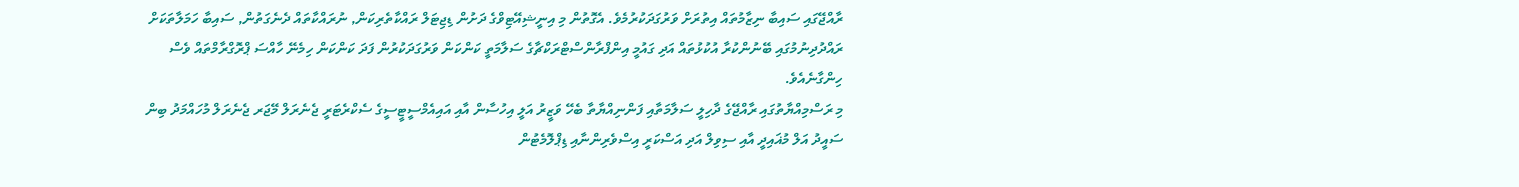ރާއްޖޭގައި ސައިބާ ނިޒާމުތައް އިތުރަށް ވަރުގަދަކުރުމެވެ. އެގޮތުން މި އިނީޝިއޭޓިވްގެ ދަށުން ޑިޖިޓަލް ރައްކާތެރިކަން, ނުރައްކާތައް ދެނެގަތުން, ސައިބާ ހަމަލާތަކަށް ރައްދުދިނުމުގައި ބޭނުންކުރާ އުކުޅުތައް އަދި ގައުމީ އިންފްރާންސްޓްރަކްޗާގެ ސަލާމަތީ ކަންކަން ވަރުގަދަކުރުން ފަދަ ކަންކަން ހިމެނޭ ހާއްސަ ޕްރޮގްރާމްތައް ވެސް ހިންގާނެއެވެ.
މި ރަސްމިއްޔާތުގައި ރާއްޖޭގެ ދާހިލީ ސަލާމަތާއި ފަންނިއްޔާތާ ބެހޭ ވަޒީރު އަލީ އިހުސާން އާއި އައިއެމްސީޓީސީގެ ސެކްރެޓަރީ ޖެނެރަލް މޭޖަރ ޖެނެރަލް މުހައްމަދު ބިން ސައީދު އަލް މުޣައިދީ އާއި ސިވިލް އަދި އަސްކަރީ އިސްވެރިންނާއި ޑިޕްލޮމެޓުން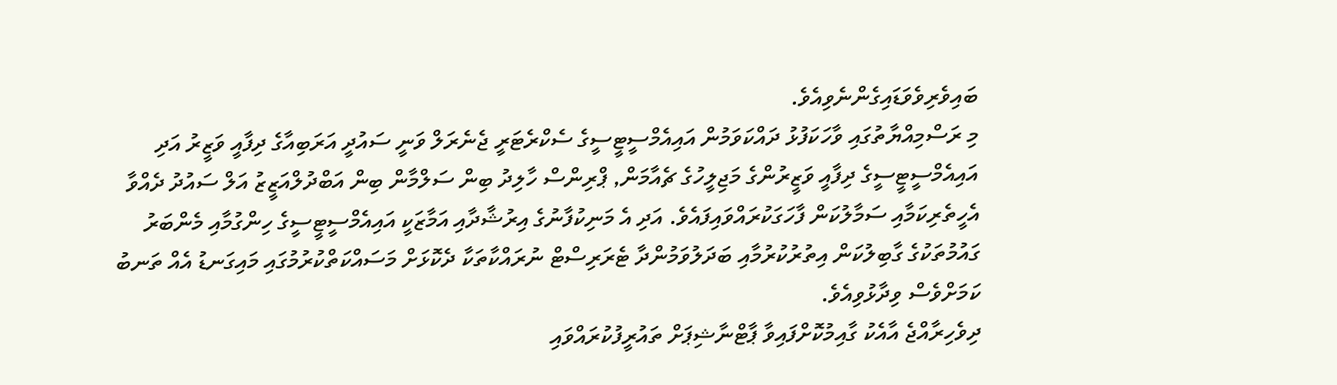ބައިވެރިވެވަޑައިގެންނެވިއެވެ.
މި ރަސްމިއްޔާތުގައި ވާހަކަފުޅު ދައްކަވަމުން އައިއެމްސީޓީސީގެ ސެކްރެޓަރީ ޖެނެރަލް ވަނީ ސައުދީ އަރަބިއާގެ ދިފާއީ ވަޒީރު އަދި އައިއެމްސީޓީސީގެ ދިފާއީ ވަޒީރުންގެ މަޖިލީހުގެ ޗެއާމަން, ޕްރިންސް ހާލިދު ބިން ސަލްމާން ބިން އަބްދުލްއަޒީޒު އަލް ސައުދު ދެއްވާ އެހީތެރިކަމާއި ސަމާލުކަން ފާހަގަކުރައްވައިފައެވެ. އަދި އެ މަނިކުފާނުގެ އިރުޝާދާއި އަމާޒަކީ އައިއެމްސީޓީސީގެ ހިންގުމާއި މެންބަރު ގައުމުތަކުގެ ގާބިލުކަން އިތުރުކުރުމާއި ބަދަލުވަމުންދާ ޓެރަރިސްޓް ނުރައްކާތަކާ ދެކޮޅަށް މަސައްކަތްކުރުމުގައި މައިގަނޑު އެއް ތަނބު ކަމަށްވެސް ވިދާޅުވިއެވެ.
ދިވެހިރާއްޖެ އާއެކު ގާއިމުކޮށްފައިވާ ޕާޓްނާޝިޕަށް ތައުރީފުކުރައްވައި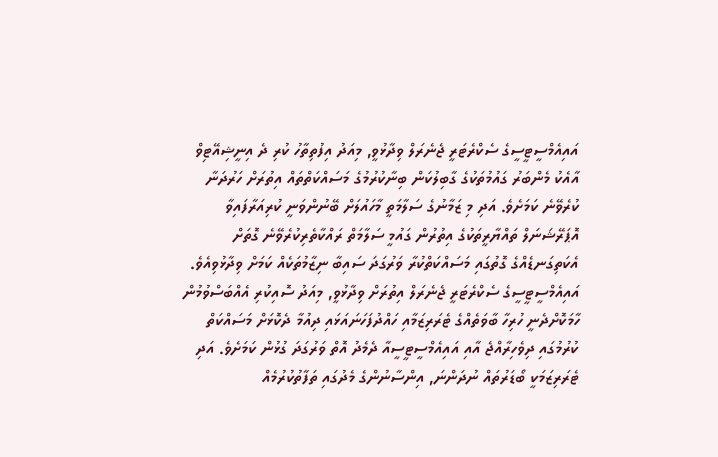އައިއެމްސީޓީސީގެ ސެކްރެޓަރީ ޖެނެރަލް ވިދާޅުވީ, މިއަދު އިފުތިތާހު ކުރި ދެ އިނީޝިއޭޓިވް އާއެކު މެންބަރު ގައުމުތަކުގެ ގާބިލުކަން ބިނާކުރުމުގެ މަސައްކަތްތައް އިތުރަށް ހަރުދަނާ ކުރެވޭނެ ކަމަށެވެ. އަދި މި ޒަމާނުގެ ސަލާމަތީ މާހައުލަށް ބޭނުންވަނީ ކުރިއަރާފައިވާ އޮޕަރޭޝަނަލް ތައްޔާރީތަކުގެ އިތުރުން ގައުމީ ސަލާމަތް ރައްކާތެރިކުރެވޭނެ ގޮތަށް އެކަތިގަނޑެއްގެ ގޮތުގައި މަސައްކަތްކުރާ ވަރުގަދަ ސައިބާ ނިޒާމުތަކެއް ކަމަށް ވިދާޅުވިއެވެ.
އައިއެމްސީޓީސީގެ ސެކްރެޓަރީ ޖެނެރަލް އިތުރަށް ވިދާޅުވީ, މިއަދު ސޮއިކުރި އެއްބަސްވުމުން ހާމަކޮށްދެނީ ހުރިހާ ބާވަތެއްގެ ޓެރަރިޒަމާއި ހައްދުފަހަނައަޅައި ދިއުމާ ދެކޮޅަށް މަސައްކަތް ކުރުމުގައި ދިވެހިރާއްޖެ އާއި އައިއެމްސީޓީސީއާ ދެމެދު އޮތް ވަރުގަދަ ގުޅުން ކަމަށެވެ. އަދި ޓެރަރިޒަމަކީ ބޯޑަރުތައް ނުދަންނަ, އިންސާނުންގެ މެދުގައި ތަފާތުކުރުމެއް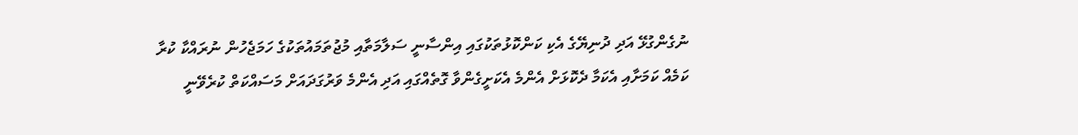ނުގެންގުޅޭ އަދި ދުނިޔޭގެ އެކި ކަންކޮޅުތަކުގައި އިންސާނީ ސަލާމަތާއި މުޖުތަމައުތަކުގެ ހަމަޖެހުން ނުރައްކާ ކުރާ ކަމެއް ކަމަށާއި އެކަމާ ދެކޮޅަށް އެންމެ އެކަށީގެންވާ ގޮތެއްގައި އަދި އެންމެ ވަރުގަދައަށް މަސައްކަތް ކުރެވޭނީ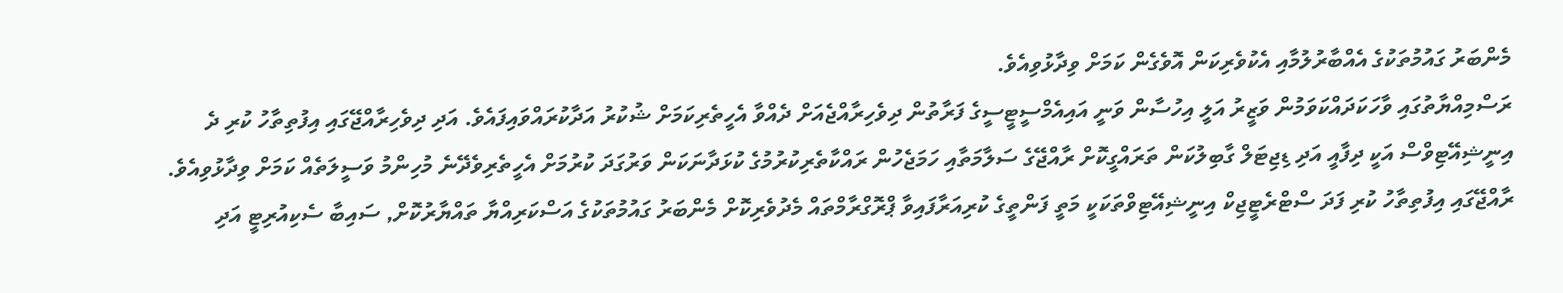މެންބަރު ގައުމުތަކުގެ އެއްބާރުލުމާއި އެކުވެރިކަން އޮވެގެން ކަމަށް ވިދާޅުވިއެވެ.
ރަސްމިއްޔާތުގައި ވާހަކަދައްކަވަމުން ވަޒީރު އަލީ އިހުސާން ވަނީ އައިއެމްސީޓީސީގެ ފަރާތުން ދިވެހިރާއްޖެއަށް ދެއްވާ އެހީތެރިކަމަށް ޝުކުރު އަދާކުރައްވައިފައެވެ. އަދި ދިވެހިރާއްޖޭގައި އިފުތިތާހު ކުރި ދެ އިނީޝިއޭޓިވްސް އަކީ ދިފާއީ އަދި ޑިޖިޓަލް ގާބިލުކަން ތަރައްގީކޮށް ރާއްޖޭގެ ސަލާމަތާއި ހަމަޖެހުން ރައްކާތެރިކުރުމުގެ ކުޅަދާނަކަން ވަރުގަދަ ކުރުމަށް އެހީތެރިވެދޭނެ މުހިންމު ވަސީލަތެއް ކަމަށް ވިދާޅުވިއެވެ.
ރާއްޖޭގައި އިފުތިތާހު ކުރި ފަދަ ސްޓްރެޓީޖިކް އިނީޝިއޭޓިވްތަކަކީ މަތީ ފަންތީގެ ކުރިއަރާފައިވާ ޕްރޮގްރާމްތައް މެދުވެރިކޮށް މެންބަރު ގައުމުތަކުގެ އަސްކަރިއްޔާ ތައްޔާރުކޮށް, ސައިބާ ސެކިއުރިޓީ އަދި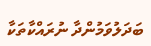ބަދަލުވަމުންދާ ނުރައްކާތަކާ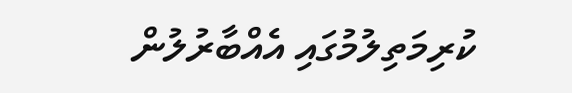ކުރިމަތިލުމުގައި އެއްބާރުލުން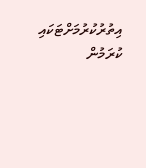އިތުރުކުރުމަށްޓަކައި ކުރަމުން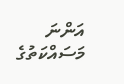އަންނަ މަސައްކަތުގެ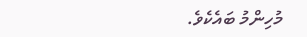މުހިންމު ބައެކެވެ.